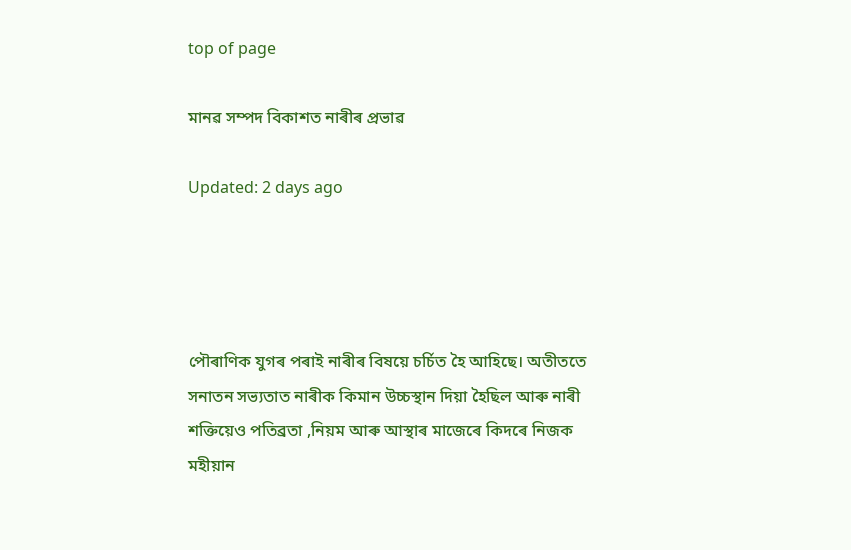top of page

মানৱ সম্পদ বিকাশত নাৰীৰ প্ৰভাৱ

Updated: 2 days ago




পৌৰাণিক যুগৰ পৰাই নাৰীৰ বিষয়ে চৰ্চিত হৈ আহিছে। অতীততে সনাতন সভ্যতাত নাৰীক কিমান উচ্চস্থান দিয়া হৈছিল আৰু নাৰী শক্তিয়েও পতিব্ৰতা ,নিয়ম আৰু আস্থাৰ মাজেৰে কিদৰে নিজক মহীয়ান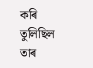কৰি তুলিছিল তাৰ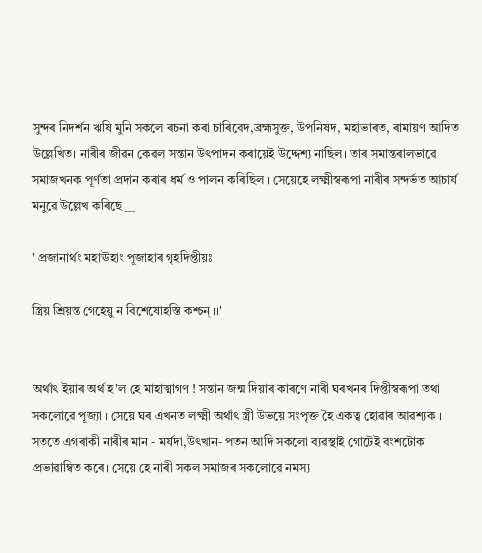সুন্দৰ নিদৰ্শন ঋষি মুনি সকলে ৰচনা কৰা চাৰিবেদ,ব্ৰহ্মসুক্ত, উপনিষদ, মহাভাৰত, ৰামায়ণ আদিত উল্লেখিত। নাৰীৰ জীৱন কেৱল সন্তান উৎপাদন কৰায়েই উদ্দেশ্য নাছিল। তাৰ সমান্তৰালভাৱে সমাজখনক পূৰ্ণতা প্ৰদান কৰাৰ ধৰ্ম ও পালন কৰিছিল । সেয়েহে লক্ষ্মীস্বৰূপা নাৰীৰ সন্দৰ্ভত আচাৰ্য মনুৱে উল্লেখ কৰিছে __

' প্ৰজানাৰ্থং মহাঊহাং পূজাহাৰ গৃহদিপ্তীয়ঃ

স্ত্ৰিয় শ্ৰিয়ন্ত গেহেয়ু ন বিশেষোহস্তি কশ্চন্ ।।'


অৰ্থাৎ ইয়াৰ অৰ্থ হ'ল হে মাহাত্মাগণ ! সন্তান জন্ম দিয়াৰ কাৰণে নাৰী ঘৰখনৰ দিপ্তীস্বৰূপা তথা সকলোৱে পূজ্যা । সেয়ে ঘৰ এখনত লক্ষ্মী অৰ্থাৎ স্ত্ৰী উভয়ে সংপৃক্ত হৈ একত্ব হোৱাৰ আৱশ্যক । সততে এগৰাকী নাৰীৰ মান - মৰ্যদা,উৎখান- পতন আদি সকলো ব্যৱস্থাই গোটেই বংশটোক প্ৰভাৱাম্বিত কৰে। সেয়ে হে নাৰী সকল সমাজৰ সকলোৱে নমস্য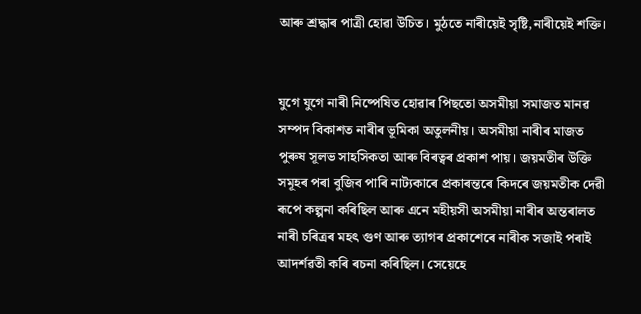আৰু শ্ৰদ্ধাৰ পাত্ৰী হোৱা উচিত। মুঠতে নাৰীয়েই সৃষ্টি,নাৰী‌য়েই শক্তি।


যুগে যুগে নাৰী নিষ্পেষিত হোৱাৰ পিছতো অসমীয়া সমাজত মানৱ সম্পদ বিকাশত নাৰীৰ ভূমিকা অতুলনীয়। অসমীয়া নাৰীৰ মাজত পুৰুষ সূলভ সাহসিকতা আৰু বিৰত্বৰ প্ৰকাশ পায়। জয়মতীৰ উক্তি সমূহৰ পৰা বুজিব পাৰি নাট্যকাৰে প্ৰকাৰন্তৰে কিদৰে জয়মতীক দেৱী ৰূপে কল্পনা কৰিছিল আৰু এনে মহীয়সী অসমীয়া নাৰীৰ অন্তৰালত নাৰী চৰিত্ৰৰ মহৎ গুণ আৰু ত্যাগৰ প্ৰকাশেৰে নাৰীক সজাই পৰাই আদৰ্শৱতী কৰি ৰচনা কৰিছিল। সেয়েহে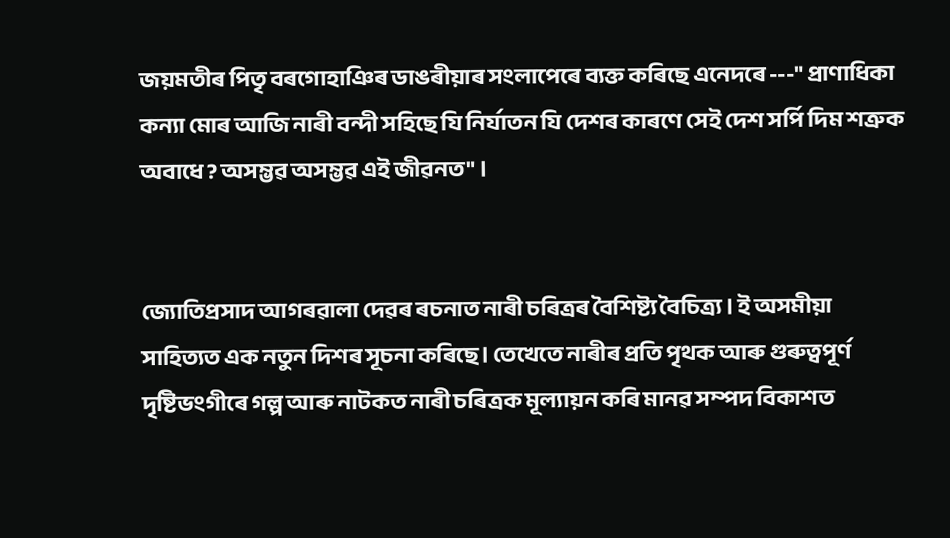জয়মতীৰ পিতৃ বৰগোহাঞিৰ ডাঙৰীয়াৰ সংলাপেৰে ব্যক্ত কৰিছে এনেদৰে ---" প্ৰাণাধিকা কন্যা মোৰ আজি নাৰী বন্দী সহিছে যি নিৰ্যাতন যি দেশৰ কাৰণে সেই দেশ সৰ্পি দিম শত্ৰুক অবাধে ? অসম্ভৱ অসম্ভৱ এই জীৱনত" ।


জ্যোতিপ্ৰসাদ আগৰৱালা দেৱৰ ৰচনাত নাৰী চৰিত্ৰৰ বৈশিষ্ট্য বৈচিত্ৰ্য । ই অসমীয়া সাহিত্যত এক নতুন দিশৰ সূচনা কৰিছে। তেখেতে নাৰীৰ প্ৰতি পৃথক আৰু গুৰুত্বপূৰ্ণ দৃষ্টিভংগীৰে গল্প আৰু নাটকত নাৰী চৰিত্ৰক মূল্যায়ন কৰি মানৱ সম্পদ বিকাশত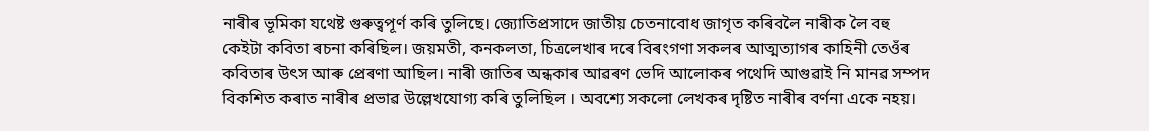নাৰীৰ ভূমিকা যথেষ্ট গুৰুত্বপূর্ণ কৰি তুলিছে। জ্যোতিপ্ৰসাদে জাতীয় চেতনাবোধ জাগৃত কৰিবলৈ নাৰীক লৈ বহু কেইটা কবিতা ৰচনা কৰিছিল। জয়মতী, কনকলতা, চিত্ৰলেখাৰ দৰে বিৰংগণা সকলৰ আত্মত্যাগৰ কাহিনী তেওঁৰ কবিতাৰ উৎস আৰু প্ৰেৰণা আছিল। নাৰী জাতিৰ অন্ধকাৰ আৱৰণ ভেদি আলোকৰ পথেদি আগুৱাই নি মানৱ সম্পদ বিকশিত কৰাত নাৰীৰ প্ৰভাৱ উল্লেখযোগ্য কৰি তুলিছিল । অবশ্যে সকলো লেখকৰ দৃষ্টিত নাৰীৰ বৰ্ণনা একে নহয়।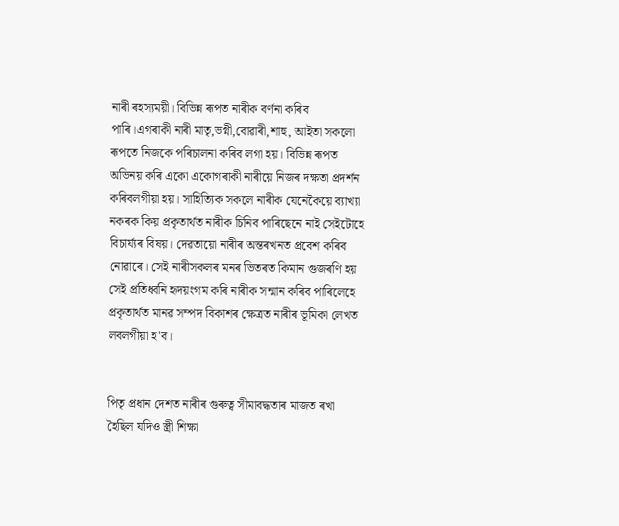নাৰী ৰহস্যময়ী। বিভিন্ন ৰূপত নাৰীক বৰ্ণনা কৰিব পাৰি।এগৰাকী নাৰী মাতৃ,ভগ্নী,বোৱাৰী,শাহু, আইতা সকলো ৰূপতে নিজকে পৰিচালনা কৰিব লগা হয়। বিভিন্ন ৰূপত অভিনয় কৰি একো একোগৰাকী নাৰীয়ে নিজৰ দক্ষতা প্ৰদৰ্শন কৰিবলগীয়া হয়। সাহিত্যিক সকলে নাৰীক যেনেকৈয়ে ব্যাখ্যা নকৰক কিয় প্ৰকৃতাৰ্থত নাৰীক চিনিব পাৰিছেনে নাই সেইটোহে বিচাৰ্য্যৰ বিষয়। দেৱতায়ো নাৰীৰ অন্তৰখনত প্ৰবেশ কৰিব নোৱাৰে। সেই নাৰীসকলৰ মনৰ ভিতৰত কিমান গুজৰণি হয় সেই প্ৰতিধ্বনি হৃদয়ংগম কৰি নাৰীক সন্মান কৰিব পাৰিলেহে প্ৰকৃতাৰ্থত মানৱ সম্পদ বিকাশৰ ক্ষেত্ৰত নাৰীৰ ভূমিকা লেখত লবলগীয়া হ'ব।


পিতৃ প্ৰধান দেশত নাৰীৰ গুৰুত্ব সীমাবদ্ধতাৰ মাজত ৰখা হৈছিল যদিও স্ত্ৰী শিক্ষা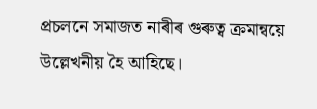প্ৰচলনে সমাজত নাৰীৰ গুৰুত্ব ক্ৰমান্বয়ে উল্লেখনীয় হৈ আহিছে।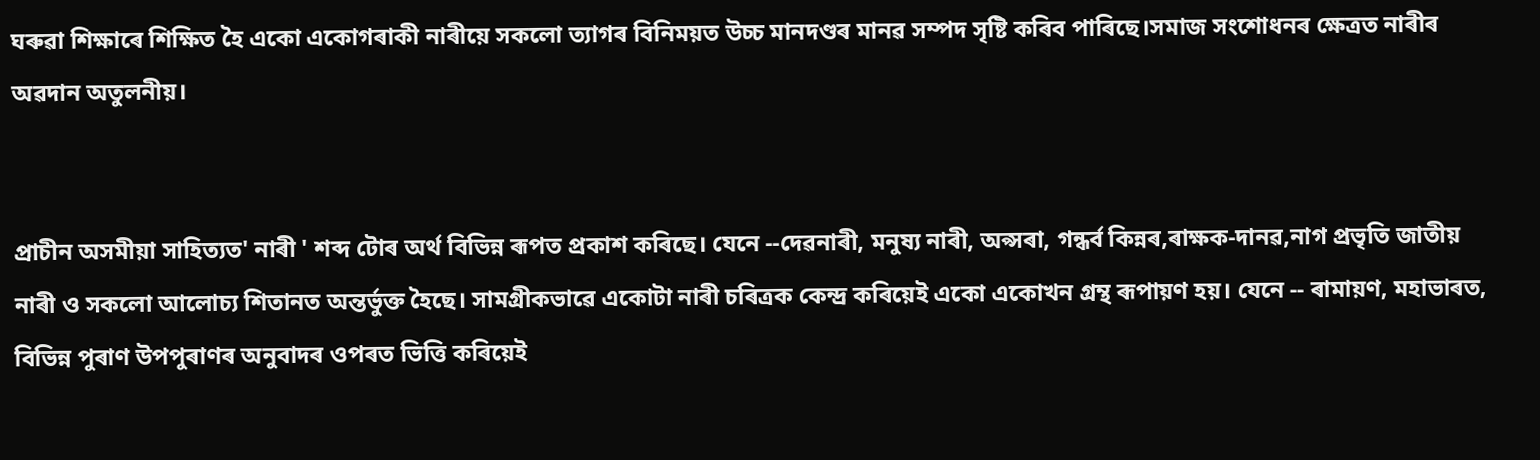ঘৰুৱা শিক্ষাৰে শিক্ষিত হৈ একো একোগৰাকী নাৰীয়ে সকলো ত্যাগৰ বিনিময়ত উচ্চ মানদণ্ডৰ মানৱ সম্পদ সৃষ্টি কৰিব পাৰিছে।সমাজ সংশোধনৰ ক্ষেত্ৰত নাৰীৰ অৱদান অতুলনীয়।


প্ৰাচীন অসমীয়া সাহিত্যত' নাৰী ' শব্দ টোৰ অৰ্থ বিভিন্ন ৰূপত প্ৰকাশ কৰিছে। যেনে --দেৱনাৰী, মনুষ্য নাৰী, অপ্সৰা, গন্ধৰ্ব কিন্নৰ,ৰাক্ষক-দানৱ,নাগ প্ৰভৃতি জাতীয় নাৰী ও সকলো আলোচ্য শিতানত অন্তৰ্ভুক্ত হৈছে। সামগ্ৰীকভাৱে একোটা নাৰী চৰিত্ৰক কেন্দ্ৰ কৰিয়েই একো একোখন গ্ৰন্থ ৰূপায়ণ হয়। যেনে -- ৰামায়ণ, মহাভাৰত, বিভিন্ন পুৰাণ উপপুৰাণৰ অনুবাদৰ ওপৰত ভিত্তি কৰিয়েই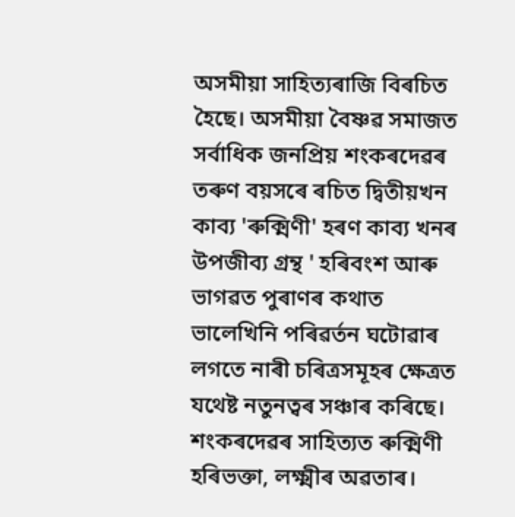অসমীয়া সাহিত্যৰাজি বিৰচিত হৈছে। অসমীয়া বৈষ্ণৱ সমাজত সৰ্বাধিক জনপ্ৰিয় শংকৰদেৱৰ তৰুণ বয়সৰে ৰচিত দ্বিতীয়খন কাব্য 'ৰুক্মিণী' হৰণ কাব্য খনৰ উপজীব্য গ্ৰন্থ ' হৰিবংশ আৰু ভাগৱত পুৰাণৰ কথাত ভালেখিনি পৰিৱৰ্তন ঘটোৱাৰ লগতে নাৰী চৰিত্ৰসমূহৰ ক্ষেত্ৰত যথেষ্ট নতুনত্বৰ সঞ্চাৰ কৰিছে। শংকৰদেৱৰ সাহিত্যত ৰুক্মিণী হৰিভক্তা, লক্ষ্মীৰ অৱতাৰ।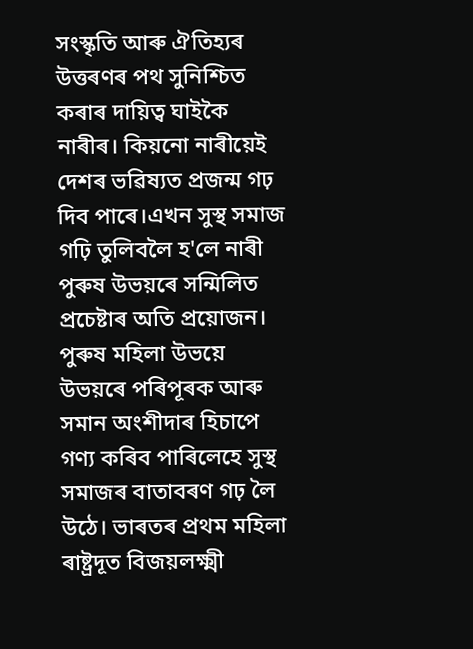সংস্কৃতি আৰু ঐতিহ্যৰ উত্তৰণৰ পথ সুনিশ্চিত কৰাৰ দায়িত্ব ঘাইকৈ নাৰীৰ। কিয়নো নাৰীয়েই দেশৰ ভৱিষ্যত প্ৰজন্ম গঢ় দিব পাৰে।এখন সুস্থ সমাজ গঢ়ি তুলিবলৈ হ'লে নাৰী পুৰুষ উভয়ৰে সন্মিলিত প্ৰচেষ্টাৰ অতি প্ৰয়োজন। পুৰুষ মহিলা উভয়ে উভয়ৰে পৰিপূৰক আৰু সমান অংশীদাৰ হিচাপে গণ্য কৰিব পাৰিলেহে সুস্থ সমাজৰ বাতাবৰণ গঢ় লৈ উঠে। ভাৰতৰ প্ৰথম মহিলা ৰাষ্ট্ৰদূত বিজয়লক্ষ্মী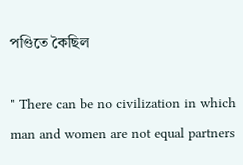পণ্ডিতে কৈছিল

" There can be no civilization in which man and women are not equal partners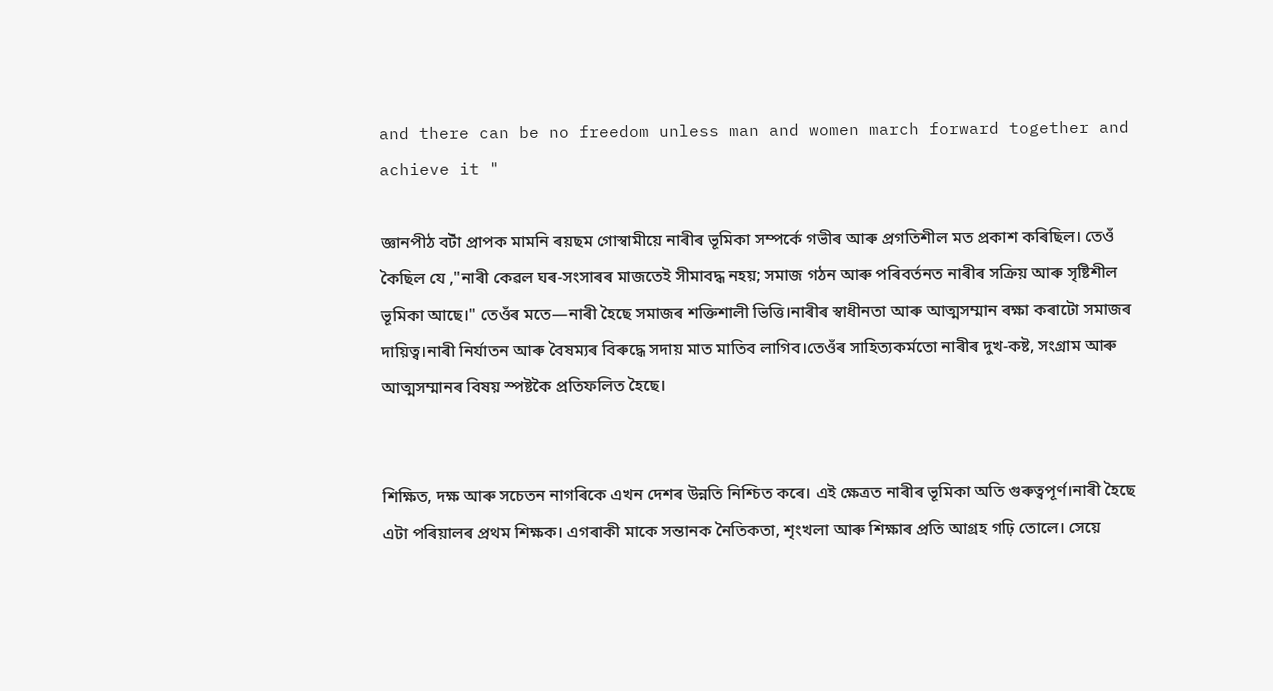and there can be no freedom unless man and women march forward together and achieve it "

জ্ঞানপীঠ বটাঁ প্ৰাপক মামনি ৰয়ছম গোস্বামীয়ে নাৰীৰ ভূমিকা সম্পর্কে গভীৰ আৰু প্ৰগতিশীল মত প্ৰকাশ কৰিছিল। তেওঁ কৈছিল যে ,"নাৰী কেৱল ঘৰ-সংসাৰৰ মাজতেই সীমাবদ্ধ নহয়; সমাজ গঠন আৰু পৰিবর্তনত নাৰীৰ সক্ৰিয় আৰু সৃষ্টিশীল ভূমিকা আছে।" তেওঁৰ মতে—নাৰী হৈছে সমাজৰ শক্তিশালী ভিত্তি।নাৰীৰ স্বাধীনতা আৰু আত্মসম্মান ৰক্ষা কৰাটো সমাজৰ দায়িত্ব।নাৰী নিৰ্যাতন আৰু বৈষম্যৰ বিৰুদ্ধে সদায় মাত মাতিব লাগিব।তেওঁৰ সাহিত্যকর্মতো নাৰীৰ দুখ-কষ্ট, সংগ্রাম আৰু আত্মসম্মানৰ বিষয় স্পষ্টকৈ প্ৰতিফলিত হৈছে।


শিক্ষিত, দক্ষ আৰু সচেতন নাগৰিকে এখন দেশৰ উন্নতি নিশ্চিত কৰে। এই ক্ষেত্ৰত নাৰীৰ ভূমিকা অতি গুৰুত্বপূৰ্ণ।নাৰী হৈছে এটা পৰিয়ালৰ প্ৰথম শিক্ষক। এগৰাকী মাকে সন্তানক নৈতিকতা, শৃংখলা আৰু শিক্ষাৰ প্ৰতি আগ্ৰহ গঢ়ি তোলে। সেয়ে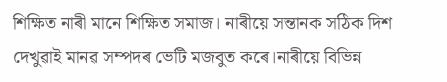শিক্ষিত নাৰী মানে শিক্ষিত সমাজ। নাৰীয়ে সন্তানক সঠিক দিশ দেখুৱাই মানৱ সম্পদৰ ভেটি মজবুত কৰে।নাৰীয়ে বিভিন্ন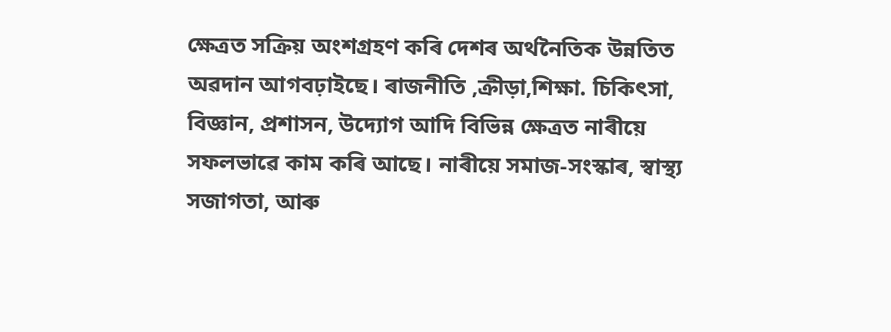ক্ষেত্ৰত সক্ৰিয় অংশগ্ৰহণ কৰি দেশৰ অৰ্থনৈতিক উন্নতিত অৱদান আগবঢ়াইছে। ৰাজনীতি ,ক্ৰীড়া,শিক্ষা. চিকিৎসা, বিজ্ঞান, প্ৰশাসন, উদ্যোগ আদি বিভিন্ন ক্ষেত্ৰত নাৰীয়ে সফলভাৱে কাম কৰি আছে। নাৰীয়ে সমাজ-সংস্কাৰ, স্বাস্থ্য সজাগতা, আৰু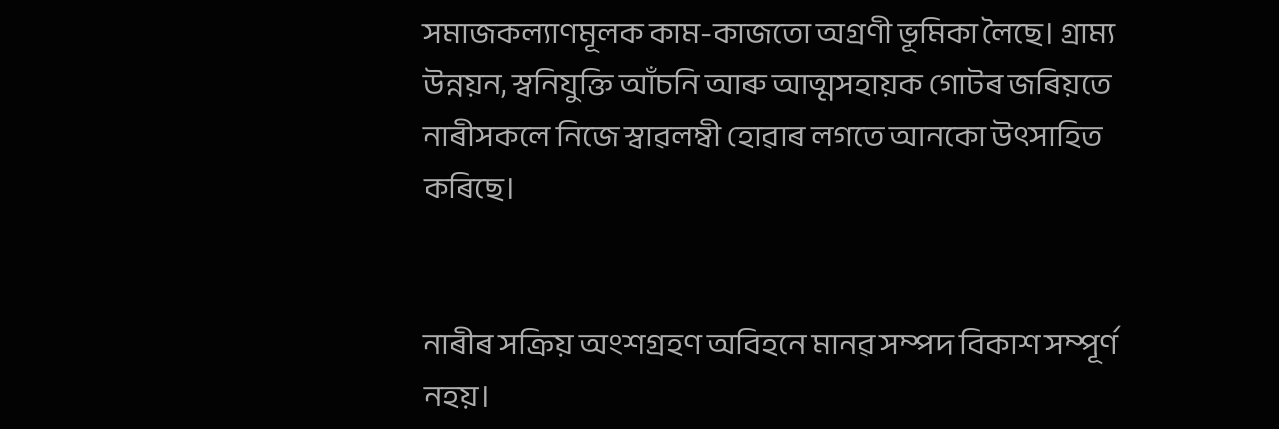সমাজকল্যাণমূলক কাম-কাজতো অগ্ৰণী ভূমিকা লৈছে। গ্ৰাম্য উন্নয়ন, স্বনিযুক্তি আঁচনি আৰু আত্মসহায়ক গোটৰ জৰিয়তে নাৰীসকলে নিজে স্বাৱলম্বী হোৱাৰ লগতে আনকো উৎসাহিত কৰিছে।


নাৰীৰ সক্ৰিয় অংশগ্ৰহণ অবিহনে মানৱ সম্পদ বিকাশ সম্পূৰ্ণ নহয়।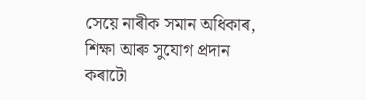সেয়ে নাৰীক সমান অধিকাৰ, শিক্ষা আৰু সুযোগ প্ৰদান কৰাটো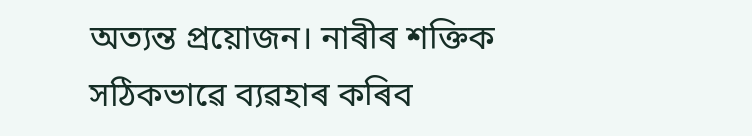অত্যন্ত প্ৰয়োজন। নাৰীৰ শক্তিক সঠিকভাৱে ব্যৱহাৰ কৰিব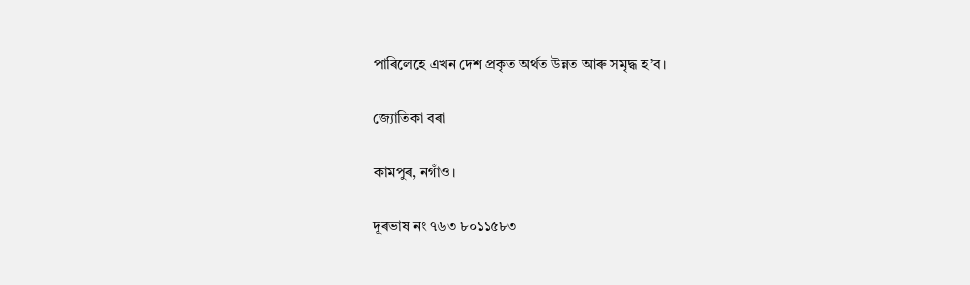পাৰিলেহে এখন দেশ প্ৰকৃত অৰ্থত উন্নত আৰু সমৃদ্ধ হ’ব।

জ্যোতিকা বৰা

কামপুৰ, নগাঁও।

দূৰভাষ নং ৭৬৩ ৮০১১৫৮৩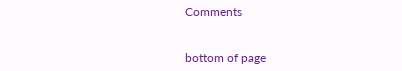Comments


bottom of page